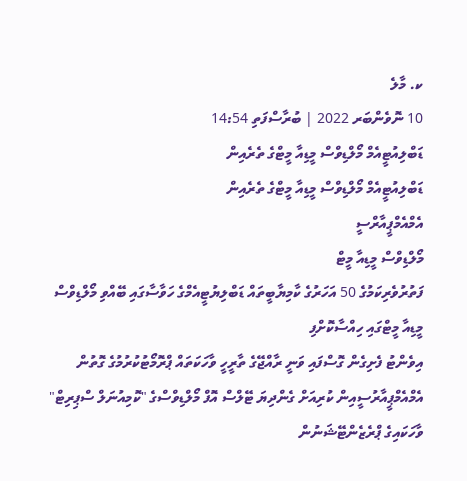ކ. މާލެ
10 ނޮވެންބަރ 2022 | ބުރާސްފަތި 14:54
ޑަބްލިއުޓީއެމް މޯލްޑިވްސް މީޑިއާ މީޓްގެ ތެރެއިން
ޑަބްލިއުޓީއެމް މޯލްޑިވްސް މީޑިއާ މީޓްގެ ތެރެއިން
އެމްއެމްޕީއާރްސީ
މޯލްޑިވްސް މީޑިއާ މީޓް
ފަތުރުވެރިކަމުގެ 50 އަހަރުގެ ކާމިޔާބީތައް ޑަބްލިޔުޓީއެމްގެ ހަވާސާގައި ބޭއްވި މޯލްޑިވްސް މީޑިއާ މީޓްގައި ހިއްސާކޮށްފި
އިވެންޓު ފެށިގެން ގޮސްފައި ވަނީ ރާއްޖޭގެ ތާރީހީ ވާހަކަތައް ޕްރޮމޯޓުކުރުމުގެ ގޮތުން އެމްއެމްޕީއާރުސީއިން ކުރިއަށް ގެންދިޔަ ޓޭލްސް އޮފް މޯލްޑިވްސްގެ "ކޮމިއުނަލް ސްޕިރިޓް" ވާހަކައިގެ ޕްރެޒެންޓޭޝަނުން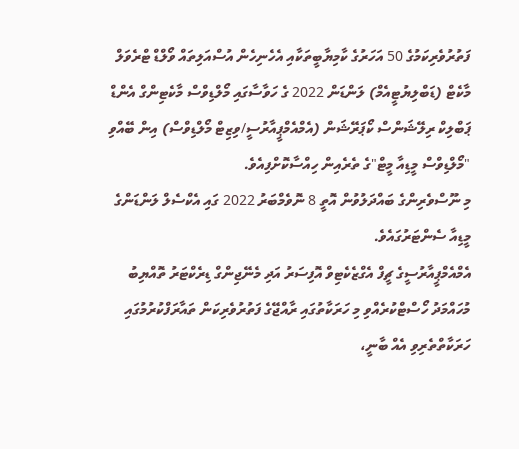ފަތުރުވެރިކަމުގެ 50 އަހަރުގެ ކާމިޔާބީތަކާއި އެހެނިހެން އުސްއަލިތައް ވޯލްޑް ޓްރެވަލް މާކެޓް (ޑަބްލިޔުޓީއެމް) ލަންޑަން 2022 ގެ ހަވާސާގައި މޯލްޑިވްސް މާކެޓިންގް އެންޑް ޕަބްލިކް ރިލޭޝަންސް ކޯޕަރޭޝަން (އެމްއެމްޕީއާރުސީ/ވިޒިޓް މޯލްޑިވްސް) އިން ބޭއްވި "މޯލްޑިވްސް މީޑިއާ މީޓް"ގެ ތެރެއިން ހިއްސާކޮށްފިއެވެ.
މި ނޫސްވެރިންގެ ބައްދަލުވުން އޮތީ 8 ނޮވެމްބަރު 2022 ގައި އެކްސެލް ލަންޑަންގެ މީޑިއާ ސެންޓަރުގައެވެ.
އެމްއެމްޕީއާރުސީގެ ޗީފް އެގްޒެކެޓިވް އޮފިސަރު އަދި މެނޭޖިންގް ޑިރެކްޓަރު ތޮއްޔިބު މުހައްމަދު ހޯސްޓްކުރެއްވި މި ހަރަކާތުގައި ރާއްޖޭގެ ފަތުރުވެރިކަން ތައާރަފްކުރުމުގައި ހަރަކާތްތެރިވި އެއް ބާނީ،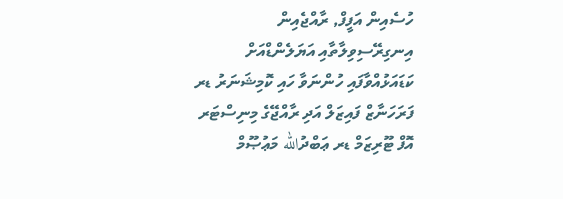ހުސެއިން އަފީފް, ރާއްޖެއިން އިނގިރޭސިވިލާތާއި އަޔަލެންޑްއަށް ކަޑައަޅުއްވާފައި ހުންނަވާ ހައި ކޮމިޝަނަރު ޑރ ފަރަހަނާޒް ފައިޒަލް އަދި ރާއްޖޭގެ މިނިސްޓަރ އޮފް ޓޫރިޒަމް ޑރ ޢަބްދުالله މަޢުޞޫމް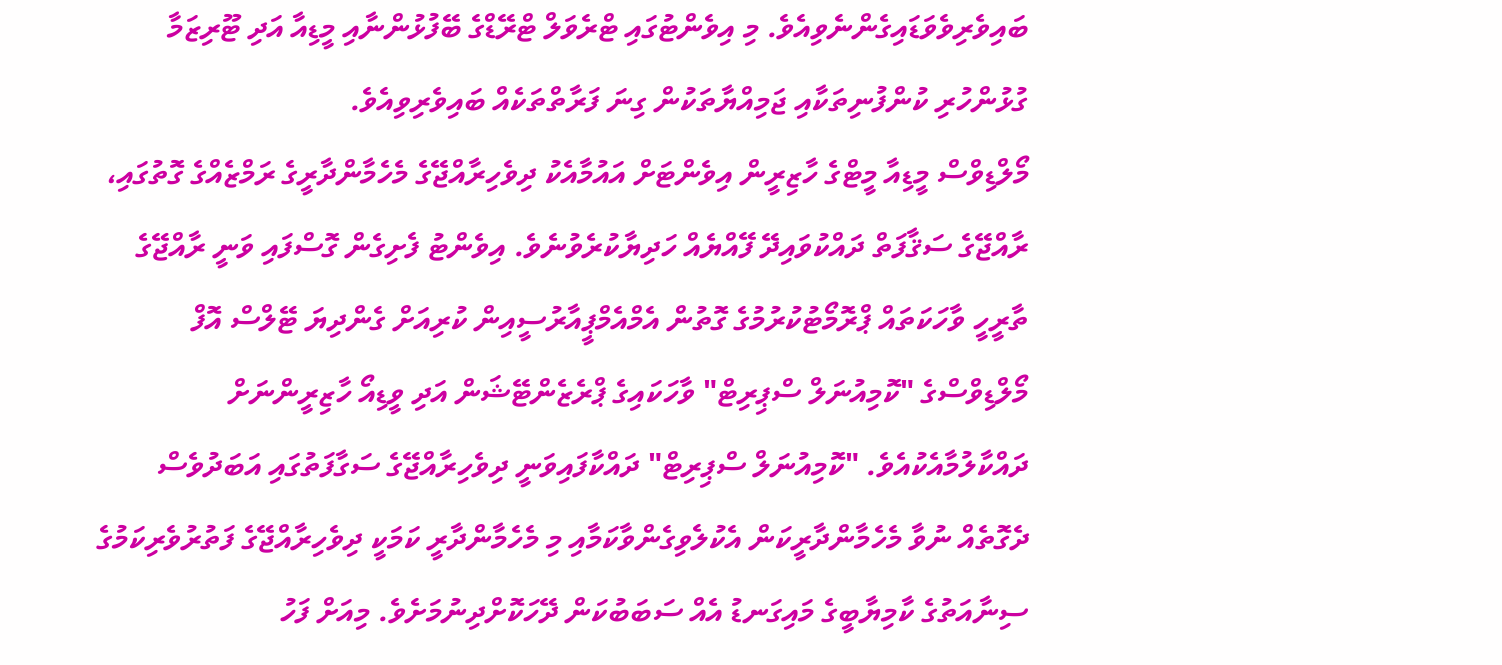ބައިވެރިވެވަޑައިގެންނެވިއެވެ. މި އިވެންޓުގައި ޓްރެވަލް ޓްރޭޑްގެ ބޭފުޅުންނާއި މީޑިއާ އަދި ޓޫރިޒަމާ ގުޅުންހުރި ކުންފުނިތަކާއި ޖަމިއްޔާތަކުން ގިނަ ފަރާތްތަކެއް ބައިވެރިވިއެވެ.
މޯލްޑިވްސް މީޑިއާ މީޓްގެ ހާޒިރީން އިވެންޓަށް އައުމާއެކު ދިވެހިރާއްޖޭގެ މެހެމާންދާރީގެ ރަމްޒެއްގެ ގޮތުގައި، ރާއްޖޭގެ ސަޤާފަތް ދައްކުވައިދޭ ފޭއްޔެއް ހަދިޔާކުރެވުނެވެ. އިވެންޓު ފެށިގެން ގޮސްފައި ވަނީ ރާއްޖޭގެ ތާރީހީ ވާހަކަތައް ޕްރޮމޯޓުކުރުމުގެ ގޮތުން އެމްއެމްޕީއާރުސީއިން ކުރިއަށް ގެންދިޔަ ޓޭލްސް އޮފް މޯލްޑިވްސްގެ "ކޮމިއުނަލް ސްޕިރިޓް" ވާހަކައިގެ ޕްރެޒެންޓޭޝަން އަދި ވީޑިއޯ ހާޒިރީންނަށް ދައްކާލުމާއެކުއެވެ. "ކޮމިއުނަލް ސްޕިރިޓް" ދައްކާފައިވަނީ ދިވެހިރާއްޖޭގެ ސަގާފަތުގައި އަބަދުވެސް ދެގޮތެއް ނުވާ މެހެމާންދާރީކަން އެކުލެވިގެންވާކަމާއި މި މެހެމާންދާރީ ކަމަކީ ދިވެހިރާއްޖޭގެ ފަތުރުވެރިކަމުގެ ސިނާއަތުގެ ކާމިޔާބީގެ މައިގަނޑު އެއް ސަބަބުކަން ދޭހަކޮށްދިނުމަށެވެ. މިއަށް ފަހު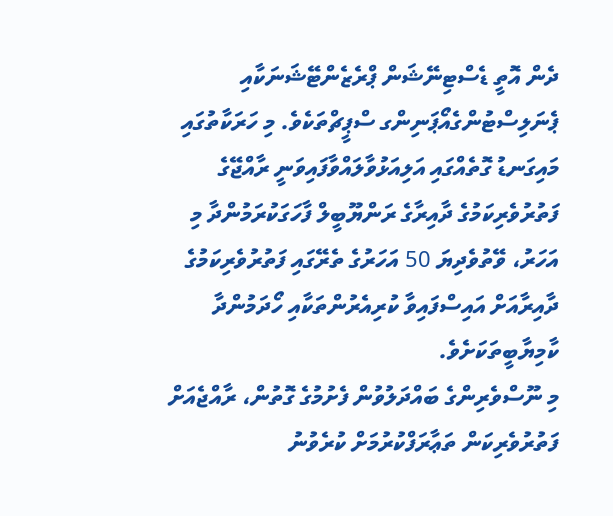ދެން އޮތީ ޑެސްޓިނޭޝަން ޕްރެޒެންޓޭޝަނަކާއި ޕެނަލިސްޓުންގެއޯޕަނިންގ ސްޕީޗްތަކެވެ. މި ހަރަކާތުގައި މައިގަނޑު ގޮތެއްގައި އަލިއަޅުވާލައްވާފައިވަނީ ރާއްޖޭގެ ފަތުރުވެރިކަމުގެ ދާއިރާގެ ރަންޔޫބީލް ފާހަގަކުރަމުންދާ މި އަހަރު، ވޭތުވެދިޔަ 50 އަހަރުގެ ތެރޭގައި ފަތުރުވެރިކަމުގެ ދާއިރާއަށް އައިސްފައިވާ ކުރިއެރުންތަކާއި ހޯދަމުންދާ ކާމިޔާބީތަކަށެވެ.
މި ނޫސްވެރިންގެ ބައްދަލުވުން ފެށުމުގެ ގޮތުން، ރާއްޖެއަށް ފަތުރުވެރިކަން ތަޢާރަފްކުރުމަށް ކުރެވުނު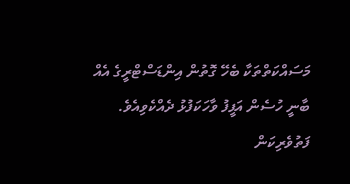މަސައްކަތްތަކާ ބެހޭ ގޮތުން އިންޑަސްޓްރީގެ އެއް ބާނީ ހުސެން އަފީފު ވާހަކަފުޅު ދެއްކެވިއެވެ. ފަތުވެރިކަން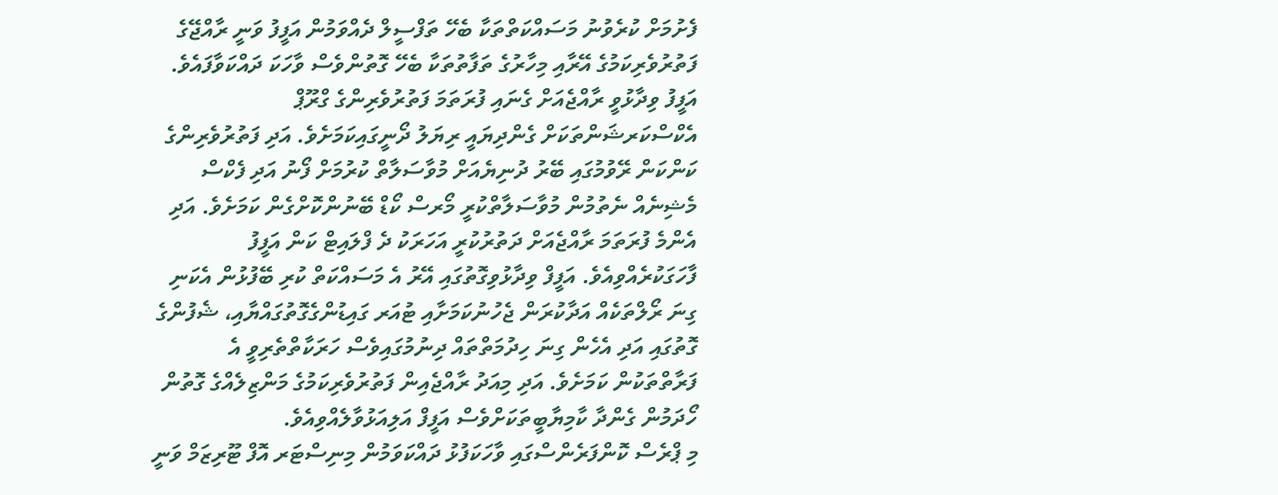ފެށުމަށް ކުރެވުނު މަސައްކަތްތަކާ ބެހޭ ތަފްސީލް ދެއްވަމުން އަފީފު ވަނީ ރާއްޖޭގެ ފަތުރުވެރިކަމުގެ އޭރާއި މިހާރުގެ ތަފާތުތަކާ ބެހޭ ގޮތުންވެސް ވާހަކަ ދައްކަވާފައެވެ. އަފީފު ވިދާޅުވީ ރާއްޖެއަށް ގެނައި ފުރަތަމަ ފަތުރުވެރިންގެ ގްރޫޕް އެކްސްކަރޝަންތަކަށް ގެންދިޔައީ ރިޔަލު ދޯނީގައިކަމަށެވެ. އަދި ފަތުރުވެރިންގެ ކަންކަން ރޭވުމުގައި ބޭރު ދުނިޔެއަށް މުވާސަލާތް ކުރުމަށް ފޯނު އަދި ފެކްސް މެޝިނެއް ނެތުމުން މުވާސަލާތްކުރީ މޯރސް ކޯޑް ބޭނުންކޮށްގެން ކަމަށެވެ. އަދި އެންމެ ފުރަތަމަ ރާއްޖެއަށް ދަތުރުކުރީ އަހަރަކު ދެ ފްލައިޓް ކަން އަފީފު ފާހަގަކުރެއްވިއެވެ. އަފީފް ވިދާޅުވިގޮތުގައި އޭރު އެ މަސައްކަތް ކުރި ބޭފުޅުން އެކަނި ގިނަ ރޯލްތަކެއް އަދާކުރަން ޖެހުނުކަމަށާއި ޓުއަރ ގައިޑުންގެގޮތުގައްޔާއި، ޝެފުންގެ ގޮތުގައި އަދި އެހެން ގިނަ ހިދުމަތްތައް ދިނުމުގައިވެސް ހަރަކާތްތެރިވީ އެ ފަރާތްތަކުން ކަމަށެވެ. އަދި މިއަދު ރާއްޖެއިން ފަތުރުވެރިކަމުގެ މަންޒިލެއްގެ ގޮތުން ހޯދަމުން ގެންދާ ކާމިޔާބީތަކަށްވެސް އަފީފް އަލިއަޅުވާލެއްވިއެވެ.
މި ޕްރެސް ކޮންފަރެންސްގައި ވާހަކަފުޅު ދައްކަވަމުން މިނިސްޓަރ އޮފް ޓޫރިޒަމް ވަނީ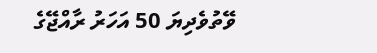ވޭތުވެދިޔަ 50 އަހަރު ރާއްޖޭގެ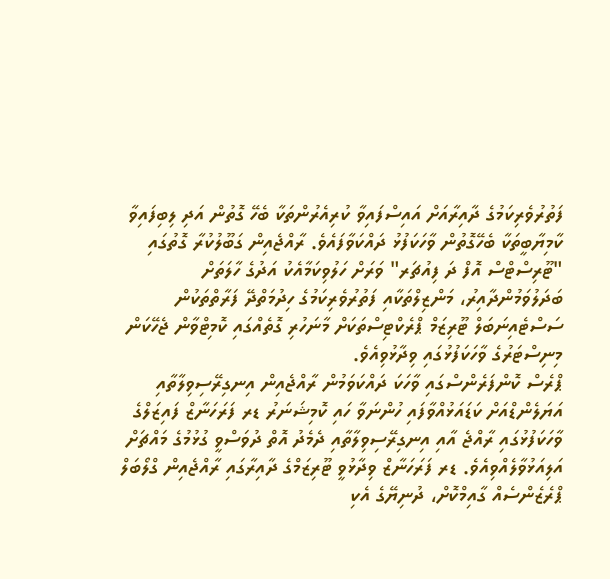ފަތުރުވެރިކަމުގެ ދާއިރާއަށް އައިސްފައިވާ ކުރިއެރުންތަކާ ބެހޭ ގޮތުން އަދި ލިބިފައިވާ ކާމިޔާބީތަކާ ބެހޭގޮތުން ވާހަކަފުޅު ދައްކަވާފައެވެ. ރާއްޖެއިން ގަބޫލުކުރާ ގޮތުގައި "ޓޫރިސްޓްސް އޮފް ދަ ފިއުޗަރ" ވަރަށް ހަލުވިކަމާއެކު އަދުގެ ހާލަތަށް ބަދަލުވަމުންދާއިރު، މަންޒިލްތަކާއި ފަތުރުވެރިކަމުގެ ހިދުމަތްދޭ ފަރާތްތަކުން ސަސްޓެއިނަބަލް ޓޫރިޒަމް ޕްރެކްޓިސްތަކަށް މާނަހުރި ގޮތެއްގައި ކޮމިޓްވާން ޖެހޭކަން މިނިސްޓަރުގެ ވާހަކަފުޅުގައި ވިދާޅުވިއެވެ.
ޕްރެސް ކޮންފަރެންސްގައި ވާހަކަ ދައްކަވަމުން ރާއްޖެއިން އިނގިރޭސިވިލާތާއި އަޔަލެންޑްއަށް ކަޑައަޅުއްވާފައި ހުންނަވާ ހައި ކޮމިޝަނަރު ޑރ ފަރަހަނާޒް ފައިޒަލްގެ ވާހަކަފުޅުގައި ރާއްޖެ އާއި އިނގިރޭސިވިލާތާއި ދެމެދު އޮތް ދުވަސްވީ ގުޅުމުގެ މައްޗަށް އަލިއަޅުވާލެއްވިއެވެ. ޑރ ފަރަހަނާޒް ވިދާޅުވީ ޓޫރިޒަމްގެ ދާއިރާގައި ރާއްޖެއިން ގްލޯބަލް ޕްރެޒެންސެއް ގާއިމްކޮށް، ދުނިޔޭގެ އެކި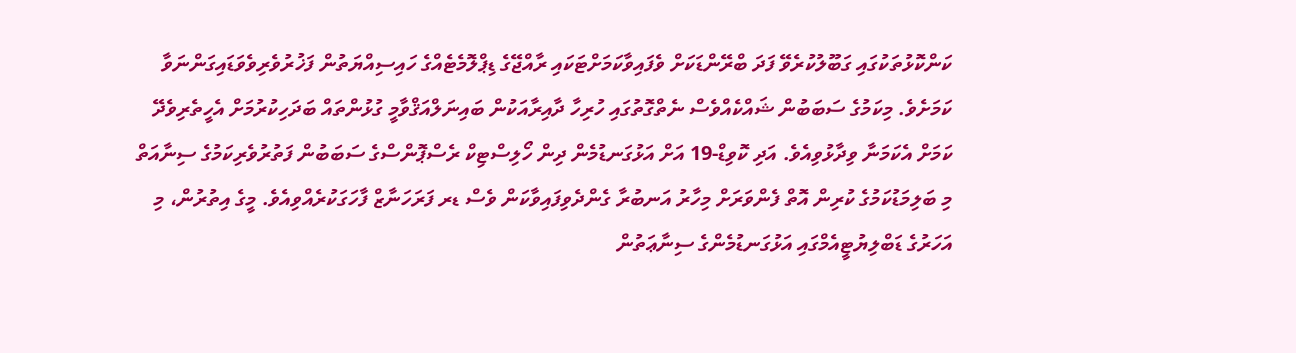ކަންކޮޅުތަކުގައި ގަބޫލުކުރެވޭ ފަދަ ބްރޭންޑަކަށް ވެފައިވާކަމަށްޓަކައި ރާއްޖޭގެ ޑިޕްލޮމެޓެއްގެ ހައިސިއްޔަތުން ފަޚުރުވެރިވެވަޑައިގަންނަވާ ކަމަށެވެ. މިކަމުގެ ސަބަބުން ޝައްކެއްވެސް ނެތްގޮތުގައި ހުރިހާ ދާއިރާއަކުން ބައިނަލްއަޤްވާމީ ގުޅުންތައް ބަދަހިކުރުމަށް އެހީތެރިވެދޭ ކަމަށް އެކަމަނާ ވިދާޅުވިއެވެ. އަދި ކޮވިޑް-19 އަށް އަޅުގަނޑުމެން ދިން ހޯލިސްޓިކް ރެސްޕޮންސްގެ ސަބަބުން ފަތުރުވެރިކަމުގެ ސިނާއަތް މި ބަލިމަޑުކަމުގެ ކުރިން އޮތް ފެންވަރަށް މިހާރު އަނބުރާ ގެންދެވިފައިވާކަން ވެސް ޑރ ފަރަހަނާޒް ފާހަގަކުރެއްވިއެވެ. މީގެ އިތުރުން، މި އަހަރުގެ ޑަބްލިޔުޓީއެމްގައި އަޅުގަނޑުމެންގެ ސިނާޢަތުން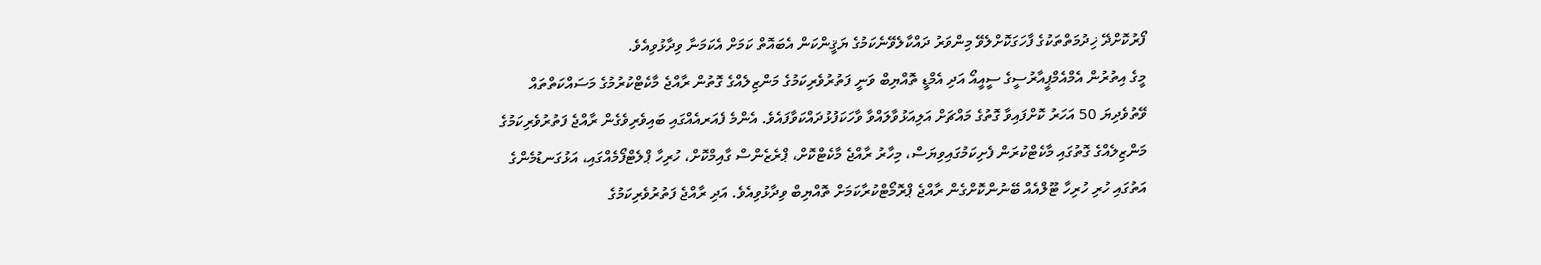ފޯރުކޮށްދޭ ޚިދުމަތްތަކުގެ ފާހަގަކޮށްލެވޭ މިންވަރު ދައްކާލެވޭނެކަމުގެ ޔަޤީންކަން އެބައޮތް ކަމަށް އެކަމަނާ ވިދާޅުވިއެވެ.
މީގެ އިތުރުން އެމްއެމްޕީއާރުސީގެ ސީއީއޯ އަދި އެމްޑީ ތޮއްޔިބް ވަނީ ފަތުރުވެރިކަމުގެ މަންޒިލެއްގެ ގޮތުން ރާއްޖެ މާކެޓްކުރުމުގެ މަސައްކަތްތައް ވޭތުވެދިޔަ 50 އަހަރު ކޮށްފައިވާ ގޮތުގެ މައްޗަށް އަލިއަޅުވާލައްވާ ވާހަކަފުޅުދައްކަވާފައެވެ. އެންމެ ފެއަރއެއްގައި ބައިވެރިވެގެން ރާއްޖެ ފަތުރުވެރިކަމުގެ މަންޒިލެއްގެ ގޮތުގައި މާކެޓްކުރަން ފެށިކަމުގައިވިޔަސް، މިހާރު ރާއްޖެ މާކެޓްކޮށް، ޕްރެޒެންސް ގާއިމްކޮށް، ހުރިހާ ޕްލެޓްފޯމެއްގައި، އަޅުގަނޑުމެންގެ އަތުގައި ހުރި ހުރިހާ ޓޫލްއެއް ބޭނުންކޮށްގެން ރާއްޖެ ޕްރޮމޯޓްކުރާކަމަށް ތޮއްޔިބް ވިދާޅުވިއެވެ. އަދި ރާއްޖެ ފަތުރުވެރިކަމުގެ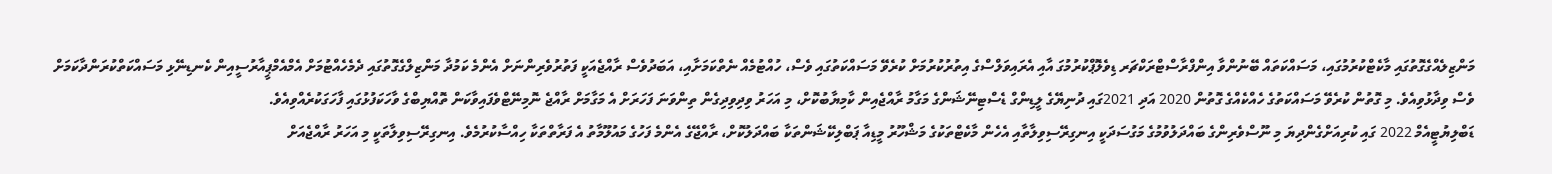މަންޒިލެއްގެގޮތުގައި މާކެޓްކުރުމުގައި، މަސައްކަތައް ބޭނުންވާ އިންފްރާސްޓްރަކްޗަރ ޑިވެލޮޕްކުރުމުގަ އާއި އެރައިވަލްސްގެ އިތުރުކުރުމަށް ކުރެވޭ މަސައްކަތުގައި ވެސް، ހުއްޓުމެއް ނެތްކަމަށާއި، އަބަދުވެސް ރާއްޖެއަކީ ފަތުރުވެރިންނަށް އެންމެ ކަމުދާ މަންޒިލްގެގޮތުގައި ދެމެހެއްޓުމަށް އެމްއެމްޕީއާރުސީއިން ކެނޑިނޭޅި މަސައްކަތްކުރަންދާކަމަށް ވެސް ވިދާޅުވިއެވެ. މި ގޮތުން ކުރެވޭ މަސައްކަތުގެ ހެއްކެއްގެ ގޮތުން 2020 އަދި 2021ގައި ދުނިޔޭގެ ލީޑިންގް ޑެސްޓިނޭޝަންގެ މަގާމު ރާއްޖެއިން ކާމިޔާބުކޮށް، މި އަހަރު ވިދިވިދިގެން ތިންވަނަ ފަހަރަށް އެ މަގާމަށް ރާއްޖެ ނޮމިނޭޓްވެފައިވާކަން ތޮއްޔިބްގެ ވާހަކަފުޅުގައި ފާހަގަކުރެއްވިއެވެ.
ޑަބްލިޔުޓީއެމް 2022 ގައި ކުރިއަށްގެންދިޔަ މި ނޫސްވެރިންގެ ބައްދަލުވުމުގެ މަގުސަދަކީ އިނގިރޭސިވިލާތާއި އެހެން މާކެޓްތަކުގެ މަޝްހޫރު މީޑިއާ ޕަބްލިކޭޝަންތަކާ ބައްދަލުކޮށް، ރާއްޖޭގެ އެންމެ ފަހުގެ މައުލޫމާތު އެ ފަރާތްތަކާ ހިއްސާކުރުމެވެ. އިނގިރޭސިވިލާތަކީ މި އަހަރު ރާއްޖެއަށް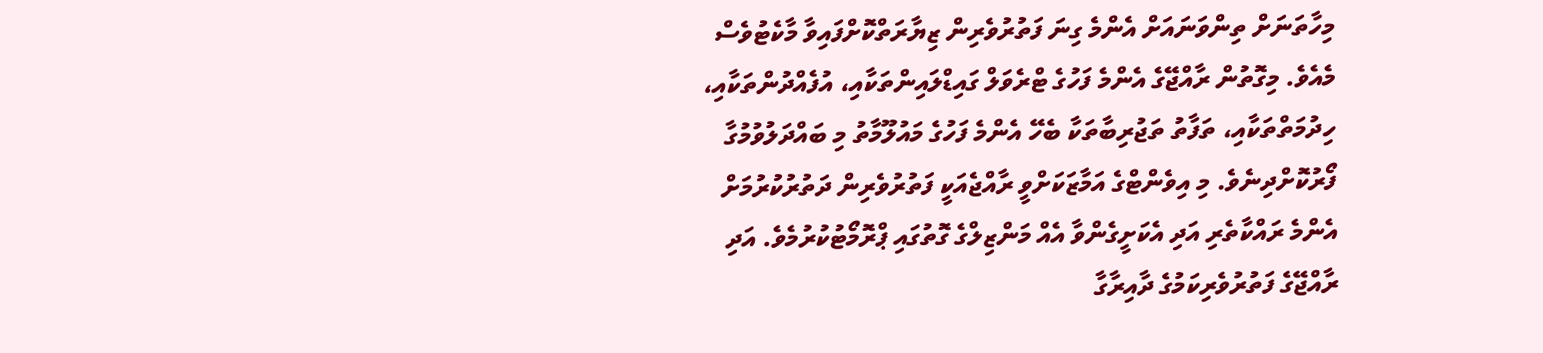މިހާތަނަށް ތިންވަނައަށް އެންމެ ގިނަ ފަތުރުވެރިން ޒިޔާރަތްކޮށްފައިވާ މާކެޓުވެސް މެއެވެ. މިގޮތުން ރާއްޖޭގެ އެންމެ ފަހުގެ ޓްރެވަލް ގައިޑްލައިންތަކާއި، އުފެއްދުންތަކާއި، ހިދުމަތްތަކާއި، ތަފާތު ތަޖުރިބާތަކާ ބެހޭ އެންމެ ފަހުގެ މައުލޫމާތު މި ބައްދަލުވުމުގާ ފޯރުކޮށްދިނެވެ. މި އިވެންޓްގެ އަމާޒަކަށްވީ ރާއްޖެއަކީ ފަތުރުވެރިން ދަތުރުކުރުމަށް އެންމެ ރައްކާތެރި އަދި އެކަށީގެންވާ އެއް މަންޒިލްގެ ގޮތުގައި ޕްރޮމޯޓުކުރުމެވެ. އަދި ރާއްޖޭގެ ފަތުރުވެރިކަމުގެ ދާއިރާގާ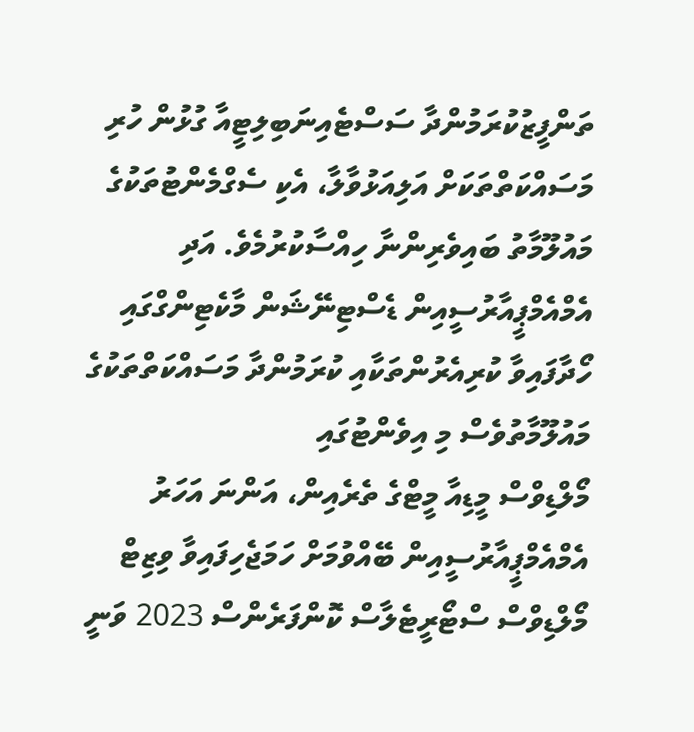ތަންފީޒުކުރަމުންދާ ސަސްޓެއިނަބިލިޓީއާ ގުޅުން ހުރި މަސައްކަތްތަކަށް އަލިއަޅުވާލާ، އެކި ސެގްމެންޓުތަކުގެ މައުލޫމާތު ބައިވެރިންނާ ހިއްސާކުރުމެވެ. އަދި އެމްއެމްޕީއާރުސީއިން ޑެސްޓިނޭޝަން މާކެޓިންގްގައި ހޯދާފައިވާ ކުރިއެރުންތަކާއި ކުރަމުންދާ މަސައްކަތްތަކުގެ މައުލޫމާތުވެސް މި އިވެންޓުގައި
މޯލްޑިވްސް މީޑިއާ މީޓްގެ ތެރެއިން، އަންނަ އަހަރު އެމްއެމްޕީއާރުސީއިން ބޭއްވުމަށް ހަމަޖެހިފައިވާ ވިޒިޓް މޯލްޑިވްސް ސްޓޯރީޓެލާސް ކޮންފަރެންސް 2023 ވަނީ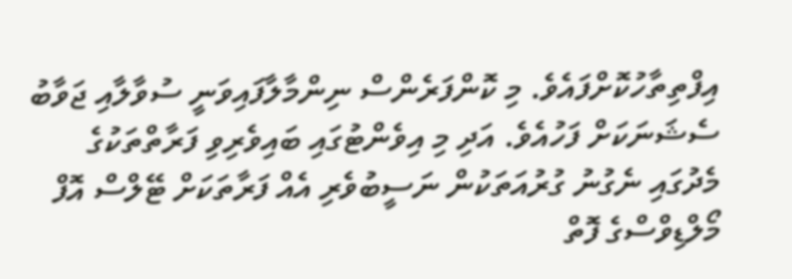އިފްތިތާހުކޮށްފައެވެ. މި ކޮންފަރެންސް ނިންމާލާފައިވަނީ ސުވާލާއި ޖަވާބު ސެޝަނަކަށް ފަހުއެވެ. އަދި މި އިވެންޓުގައި ބައިވެރިވި ފަރާތްތަކުގެ މެދުގައި ނެގުނު ގުރުއަތަކުން ނަސީބުވެރި އެއް ފަރާތަކަށް ޓޭލްސް އޮފް މޯލްޑިވްސްގެ ފޮތް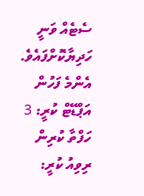ސެޓެއް ވަނީ ހަދިޔާކޮށްފައެވެ.
އެންމެ ފަހުން އަޕްޑޭޓް ކުރީ: 3 ހަފްތާ ކުރިން
ރިވިއު ކުރީ: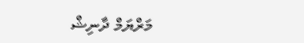މަރްޔަމް ދާނިޝް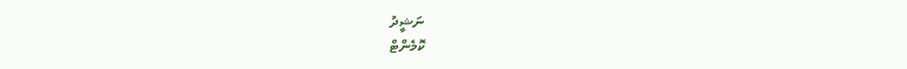ނަޝީދު
ކޮމެންޓް